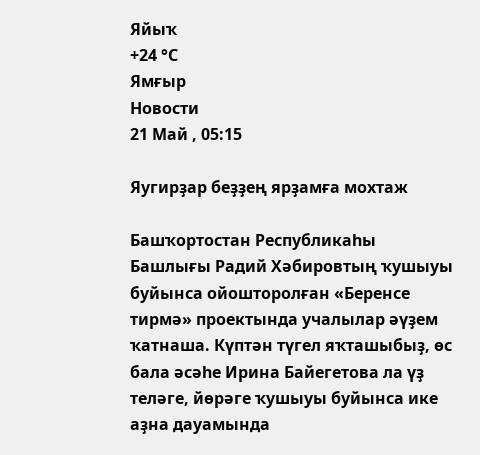Яйыҡ
+24 °С
Ямғыр
Новости
21 Май , 05:15

Яугирҙар беҙҙең ярҙамға мохтаж

Башҡортостан Республикаһы Башлығы Радий Хәбировтың ҡушыуы буйынса ойошторолған «Беренсе тирмә» проектында учалылар әүҙем ҡатнаша. Күптән түгел яҡташыбыҙ, өс бала әсәһе Ирина Байегетова ла үҙ теләге, йөрәге ҡушыуы буйынса ике аҙна дауамында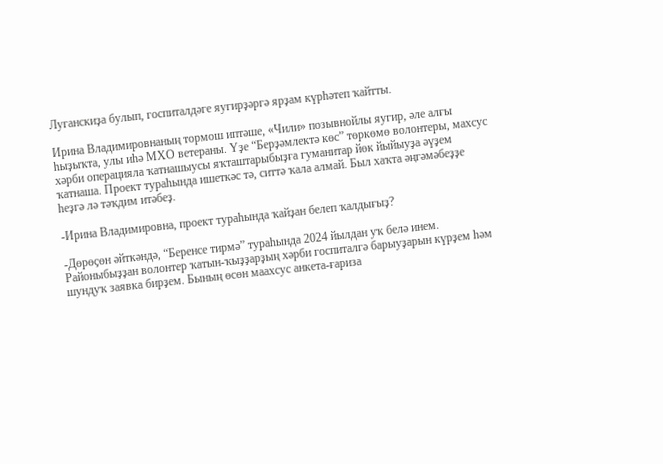Луганскиҙа булып, госпиталдәге яугирҙәргә ярҙам күрһәтеп ҡайтты.

Ирина Владимировнаның тормош иптәше, «Чили» позывнойлы яугир, әле алғы һыҙыҡта, улы иһә МХО ветераны. Үҙе “Берҙәмлектә көс” төркөмө волонтеры, махсус хәрби операцияла ҡатнашыусы яҡташтарыбыҙға гуманитар йөк йыйыуҙа әүҙем ҡатнаша. Проект тураһында ишеткәс тә, ситтә ҡала алмай. Был хаҡта әңгәмәбеҙҙе һеҙгә лә тәҡдим итәбеҙ.

-Ирина Владимировна, проект тураһында ҡайҙан белеп ҡалдығыҙ?

-Дөрөҫөн әйткәндә, “Беренсе тирмә” тураһында 2024 йылдан уҡ белә инем. Районыбыҙҙан волонтер ҡатын-ҡыҙҙарҙың хәрби госпиталгә барыуҙарын күрҙем һәм шундуҡ заявка бирҙем. Бының өсөн маахсус анкета-ғариза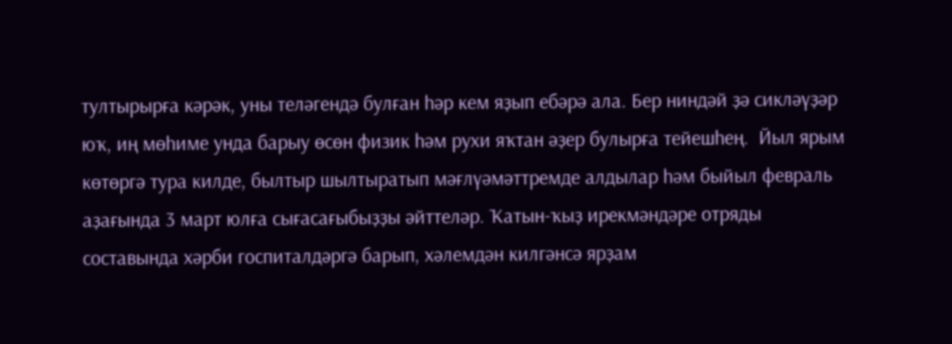тултырырға кәрәк, уны теләгендә булған һәр кем яҙып ебәрә ала. Бер ниндәй ҙә сикләүҙәр юҡ, иң мөһиме унда барыу өсөн физик һәм рухи яҡтан әҙер булырға тейешһең.  Йыл ярым көтөргә тура килде, былтыр шылтыратып мәғлүәмәттремде алдылар һәм быйыл февраль аҙағында 3 март юлға сығасағыбыҙҙы әйттеләр. Ҡатын-ҡыҙ ирекмәндәре отряды составында хәрби госпиталдәргә барып, хәлемдән килгәнсә ярҙам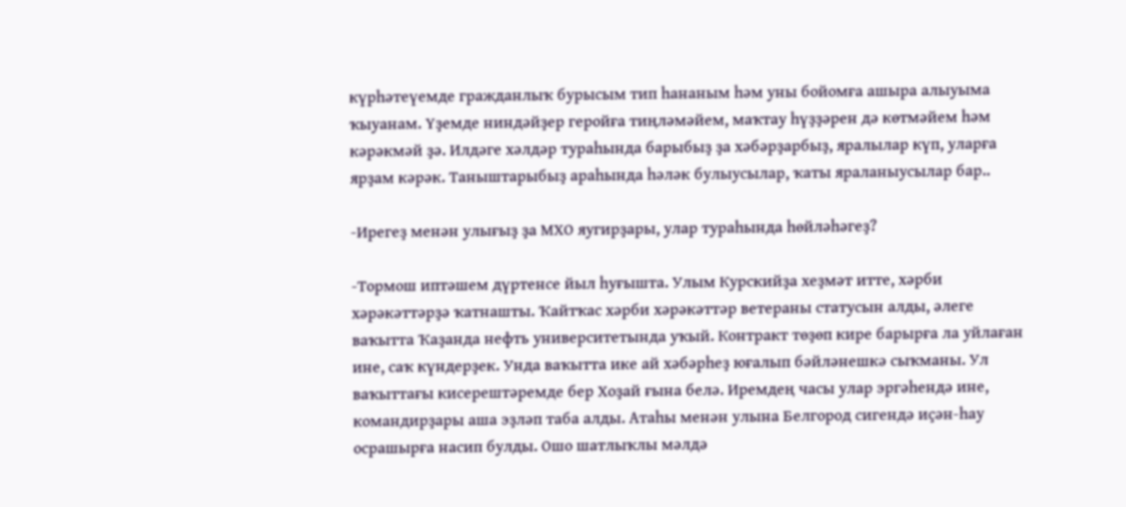күрһәтеүемде гражданлыҡ бурысым тип һананым һәм уны бойомға ашыра алыуыма ҡыуанам. Үҙемде ниндәйҙер геройға тиңләмәйем, маҡтау һүҙҙәрен дә көтмәйем һәм кәрәкмәй ҙә. Илдәге хәлдәр тураһында барыбыҙ ҙа хәбәрҙарбыҙ, яралылар күп, уларға ярҙам кәрәк. Таныштарыбыҙ араһында һәләк булыусылар, ҡаты яраланыусылар бар..

-Ирегеҙ менән улығыҙ ҙа МХО яугирҙары, улар тураһында һөйләһәгеҙ?

-Тормош иптәшем дүртенсе йыл һуғышта. Улым Курскийҙа хеҙмәт итте, хәрби хәрәкәттәрҙә ҡатнашты. Ҡайтҡас хәрби хәрәкәттәр ветераны статусын алды, әлеге ваҡытта Ҡаҙанда нефть университетында уҡый. Контракт төҙөп кире барырға ла уйлаған ине, саҡ күндерҙек. Унда ваҡытта ике ай хәбәрһеҙ юғалып бәйләнешкә сыҡманы. Ул ваҡыттағы кисерештәремде бер Хоҙай ғына белә. Иремдең часы улар эргәһендә ине, командирҙары аша эҙләп таба алды. Атаһы менән улына Белгород сигендә иҫән-һау осрашырға насип булды. Ошо шатлыҡлы мәлдә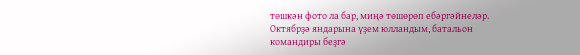төшкән фото ла бар, миңә төшөрөп ебәргәйнеләр. Октябрҙә яндарына үҙем юлландым, батальон командиры беҙгә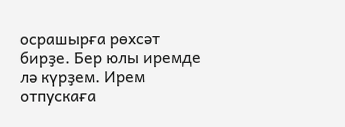осрашырға рөхсәт бирҙе. Бер юлы иремде лә күрҙем. Ирем отпускаға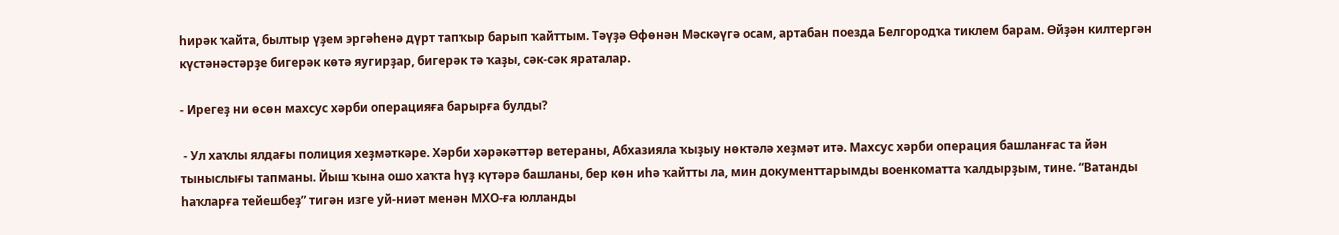һирәк ҡайта, былтыр үҙем эргәһенә дүрт тапҡыр барып ҡайттым. Тәүҙә Өфөнән Мәскәүгә осам, артабан поезда Белгородҡа тиклем барам. Өйҙән килтергән күстәнәстәрҙе бигерәк көтә яугирҙар, бигерәк тә ҡаҙы, сәк-сәк яраталар.

- Ирегеҙ ни өсөн махсус хәрби операцияға барырға булды?

 - Ул хаҡлы ялдағы полиция хеҙмәткәре. Хәрби хәрәкәттәр ветераны, Абхазияла ҡыҙыу нөктәлә хеҙмәт итә. Махсус хәрби операция башланғас та йән тыныслығы тапманы. Йыш ҡына ошо хаҡта һүҙ күтәрә башланы, бер көн иһә ҡайтты ла, мин документтарымды военкоматта ҡалдырҙым, тине. “Ватанды һаҡларға тейешбеҙ” тигән изге уй-ниәт менән МХО-ға юлланды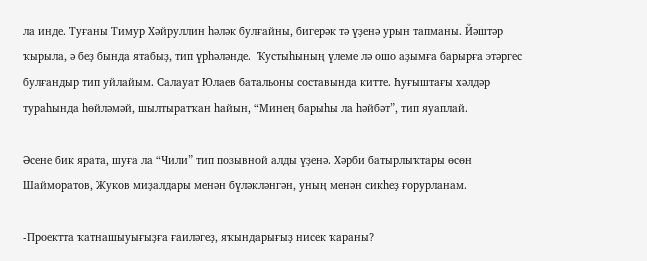ла инде. Туғаны Тимур Хәйруллин һәләк булғайны, бигерәк тә үҙенә урын тапманы. Йәштәр ҡырыла, ә беҙ бында ятабыҙ, тип үрһәләнде.  Ҡустыһының үлеме лә ошо аҙымға барырға этәргес булғандыр тип уйлайым. Салауат Юлаев батальоны составында китте. Һуғыштағы хәлдәр тураһында һөйләмәй, шылтыратҡан һайын, “Минең барыһы ла һәйбәт”, тип яуаплай.

Әсене бик ярата, шуға ла “Чили” тип позывной алды үҙенә. Хәрби батырлыҡтары өсөн Шайморатов, Жуков миҙалдары менән бүләкләнгән, уның менән сикһеҙ ғорурланам.

-Проектта ҡатнашыуығыҙға ғаиләгеҙ, яҡындарығыҙ нисек ҡараны?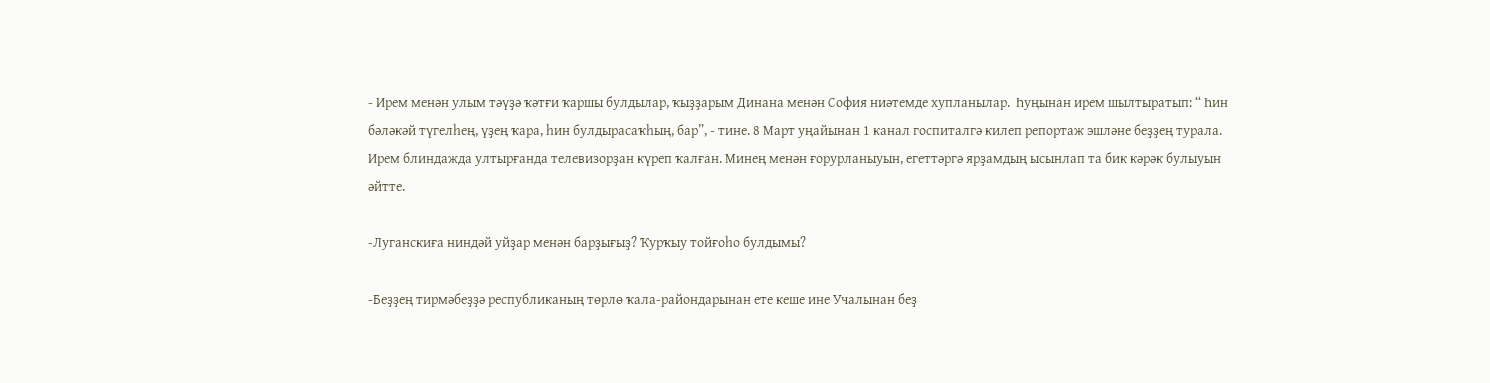- Ирем менән улым тәүҙә ҡәтғи ҡаршы булдылар, ҡыҙҙарым Динана менән София ниәтемде хупланылар.  Һуңынан ирем шылтыратып: “ Һин бәләкәй түгелһең, үҙең ҡара, һин булдырасаҡһың, бар”, - тине. 8 Март уңайынан 1 канал госпиталгә килеп репортаж эшләне беҙҙең турала. Ирем блиндажда ултырғанда телевизорҙан күреп ҡалған. Минең менән ғорурланыуын, егеттәргә ярҙамдың ысынлап та бик кәрәк булыуын әйтте.

-Луганскиға ниндәй уйҙар менән барҙығыҙ? Ҡурҡыу тойғоһо булдымы?

-Беҙҙең тирмәбеҙҙә республиканың төрлө ҡала-райондарынан ете кеше ине Учалынан беҙ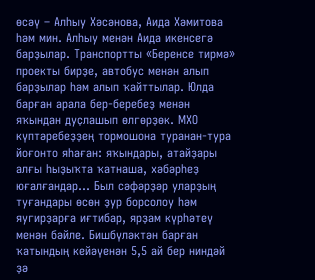өсәү – Алһыу Хәсәнова, Аида Хәмитова һәм мин. Алһыу менән Аида икенсегә барҙылар. Транспортты «Беренсе тирмә» проекты бирҙе, автобус менән алып барҙылар һәм алып ҡайттылар. Юлда барған арала бер-беребеҙ менән яҡындан дуҫлашып өлгөрҙөк. МХО күптәребеҙҙең тормошона туранан-тура йоғонто яһаған: яҡындары, атайҙары алғы һыҙыҡта ҡатнаша, хәбәрһеҙ юғалғандар... Был сәфәрҙәр уларҙың туғандары өсөн ҙур борсолоу һәм яугирҙарға иғтибар, ярҙам күрһәтеү менән бәйле. Бишбүләктән барған ҡатындың кейәүенән 5,5 ай бер ниндәй ҙә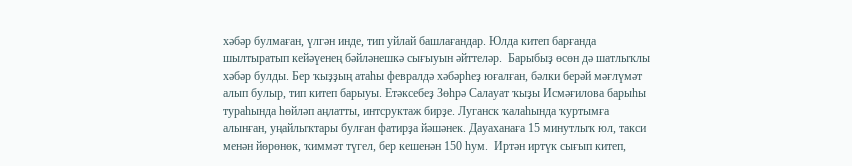хәбәр булмаған, үлгән инде, тип уйлай башлағандар. Юлда китеп барғанда шылтыратып кейәүенең бәйләнешкә сығыуын әйттеләр.  Барыбыҙ өсөн дә шатлыҡлы хәбәр булды. Бер ҡыҙҙың атаһы февралдә хәбәрһеҙ юғалған, бәлки берәй мәғлүмәт алып булыр, тип китеп барыуы. Етәксебеҙ Зөһрә Салауат ҡыҙы Исмәғилова барыһы тураһында һөйләп аңлатты, интсруктаж бирҙе. Луганск ҡалаһында ҡуртымға алынған, уңайлыҡтары булған фатирҙа йәшәнек. Дауаханаға 15 минутлыҡ юл, такси менән йөрөнөк, ҡиммәт түгел, бер кешенән 150 һум.  Иртән иртүк сығып китеп,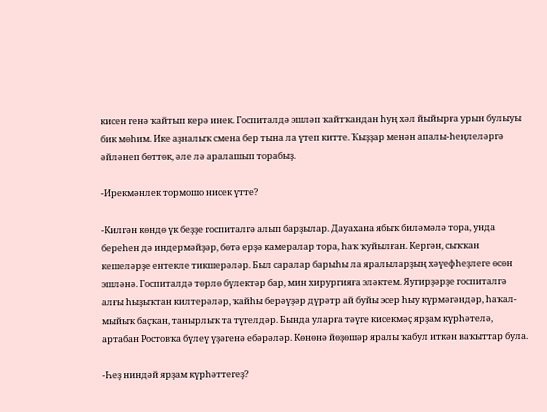кисен генә ҡайтып керә инек. Госпиталдә эшләп ҡайтҡандан һуң хәл йыйырға урын булыуы бик мөһим. Ике аҙналыҡ смена бер тына ла үтеп китте. Ҡыҙҙар менән апалы-һеңлеләргә әйләнеп бөттөк, әле лә аралашып торабыҙ.

-Ирекмәнлек тормошо нисек үтте?

-Килгән көндө үк беҙҙе госпиталгә алып барҙылар. Дауахана ябыҡ биләмәлә тора, унда береһен дә индермәйҙәр, бөтә ерҙә камералар тора, һаҡ ҡуйылған. Кергән, сыҡҡан кешеләрҙе ентекле тикшерәләр. Был саралар барыһы ла яралыларҙың хәүефһеҙлеге өсөн эшләнә. Госпиталдә төрлө бүлектәр бар, мин хирургияға эләктем. Яугирҙәрҙе госпиталгә алғы һыҙыҡтан килтерәләр, ҡайһы берәүҙәр дүрәтр ай буйы эсер һыу күрмәгәндәр, һаҡал-мыйыҡ баҫҡан, танырлыҡ та түгелдәр. Бында уларға тәүге кисекмәҫ ярҙам күрһәтелә, артабан Ростовҡа бүлеү үҙәгенә ебәрәләр. Көнөнә йөҙөшәр яралы ҡабул иткән ваҡыттар була.

-Һеҙ ниндәй ярҙам күрһәттегеҙ?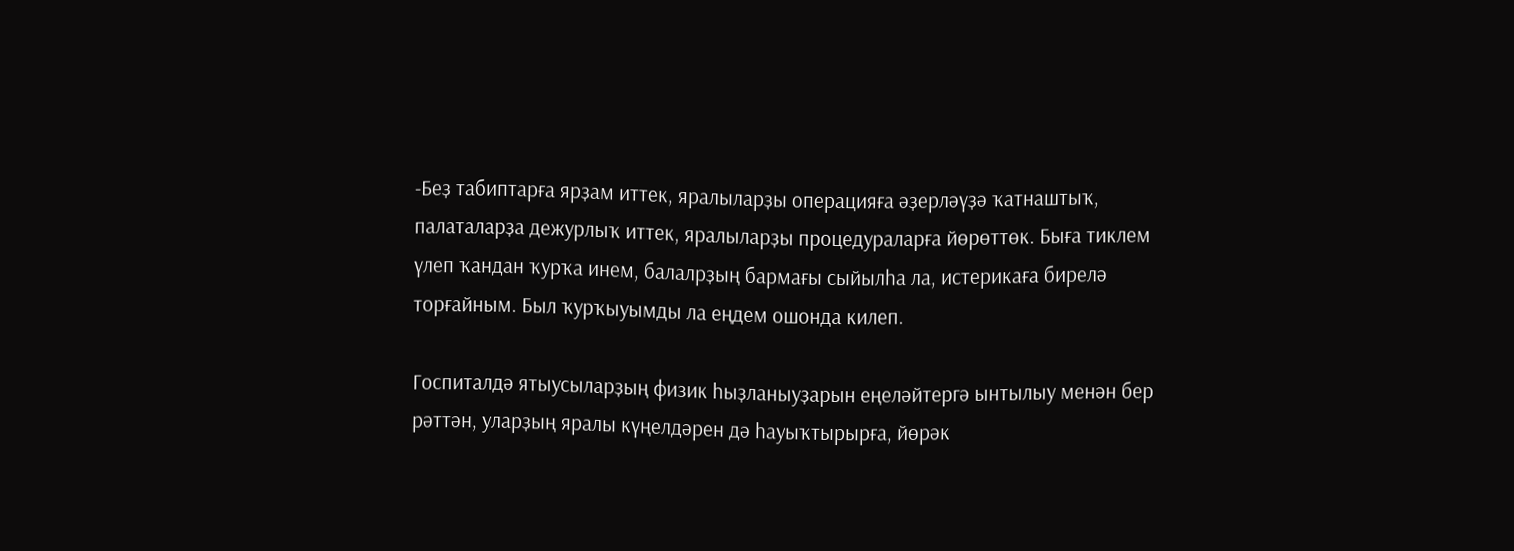-Беҙ табиптарға ярҙам иттек, яралыларҙы операцияға әҙерләүҙә ҡатнаштыҡ, палаталарҙа дежурлыҡ иттек, яралыларҙы процедураларға йөрөттөк. Быға тиклем үлеп ҡандан ҡурҡа инем, балалрҙың бармағы сыйылһа ла, истерикаға бирелә торғайным. Был ҡурҡыуымды ла еңдем ошонда килеп.

Госпиталдә ятыусыларҙың физик һыҙланыуҙарын еңеләйтергә ынтылыу менән бер рәттән, уларҙың яралы күңелдәрен дә һауыҡтырырға, йөрәк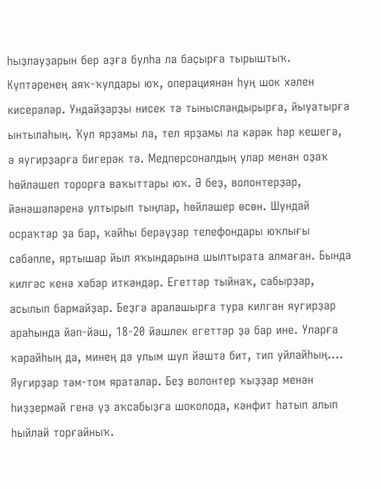һыҙлауҙарын бер аҙға булһа ла баҫырға тырыштыҡ. Күптәренең аяҡ-ҡулдары юҡ, операциянан һуң шок хәлен кисерәләр. Ундайҙарҙы нисек тә тынысландырырға, йыуатырға ынтылаһың. Ҡул ярҙамы ла, тел ярҙамы ла кәрәк һәр кешегә, ә яугирҙарға бигерәк тә. Медперсоналдың улар менән оҙаҡ һөйләшеп торорға ваҡыттары юҡ. Ә беҙ, волонтерҙар, йәнәшәләренә ултырып тыңлар, һөйләшер өсөн. Шундай осраҡтар ҙа бар, ҡайһы берәүҙәр телефондары юҡлығы сәбәпле, яртышар йыл яҡындарына шылтырата алмаған. Бында килгәс кенә хәбәр иткәндәр. Егеттәр тыйнаҡ, сабырҙар, асылып бармайҙар. Беҙгә аралашырға тура килгән яугирҙар араһында йәп-йәш, 18-20 йәшлек егеттәр ҙә бар ине. Уларға ҡарайһың да, минең дә улым шул йәштә бит, тип уйлайһың.... Яугирҙар тәм-том яраталар. Беҙ волонтер ҡыҙҙар менән һиҙҙермәй генә үҙ аҡсабыҙға шоколода, кәнфит һатып алып һыйлай торғайныҡ.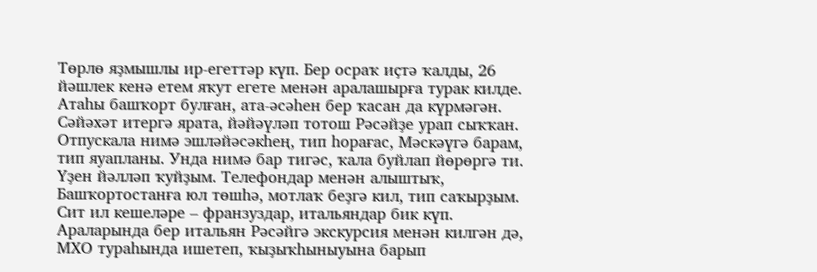Төрлө яҙмышлы ир-егеттәр күп. Бер осраҡ иҫтә ҡалды, 26 йәшлек кенә етем яҡут егете менән аралашырға турак килде. Атаһы башҡорт булған, ата-әсәһен бер ҡасан да күрмәгән. Сәйәхәт итергә ярата, йәйәүләп тотош Рәсәйҙе урап сыҡҡан. Отпускала нимә эшләйәсәкһең, тип һорағас, Мәскәүгә барам, тип яуапланы. Унда нимә бар тигәс, ҡала буйлап йөрөргә ти. Үҙен йәлләп ҡуйҙым. Телефондар менән алыштыҡ, Башҡортостанға юл төшһә, мотлаҡ беҙгә кил, тип саҡырҙым. Сит ил кешеләре – франзуздар, итальяндар бик күп. Араларында бер итальян Рәсәйгә экскурсия менән килгән дә, МХО тураһында ишетеп, ҡыҙыҡһыныуына барып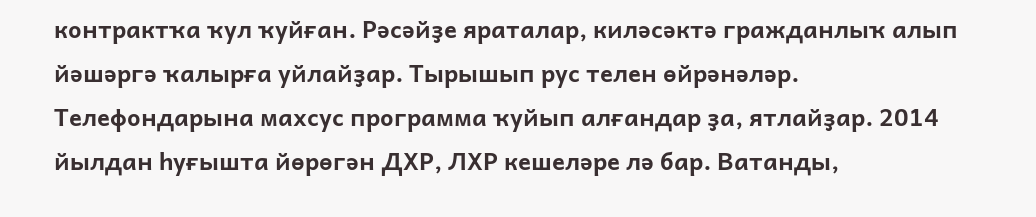контрактҡа ҡул ҡуйған. Рәсәйҙе яраталар, киләсәктә гражданлыҡ алып йәшәргә ҡалырға уйлайҙар. Тырышып рус телен өйрәнәләр. Телефондарына махсус программа ҡуйып алғандар ҙа, ятлайҙар. 2014 йылдан һуғышта йөрөгән ДХР, ЛХР кешеләре лә бар. Ватанды,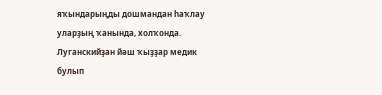яҡындарыңды дошмандан һаҡлау уларҙың ҡанында, холҡонда. Луганскийҙан йәш ҡыҙҙар медик булып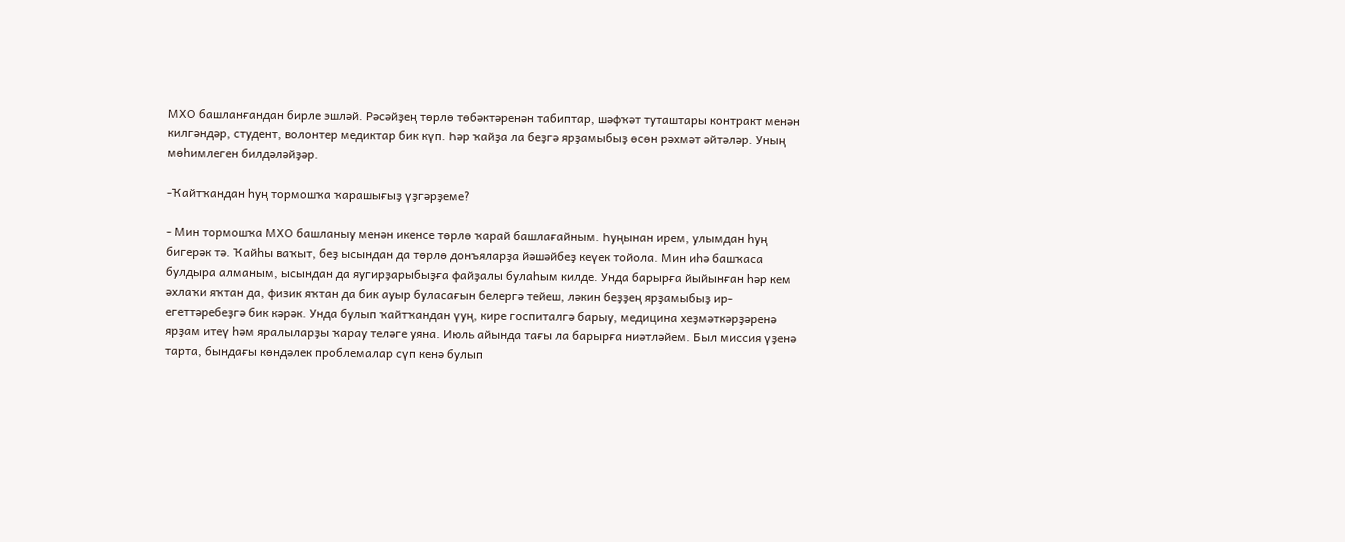МХО башланғандан бирле эшләй. Рәсәйҙең төрлө төбәктәренән табиптар, шәфҡәт туташтары контракт менән килгәндәр, студент, волонтер медиктар бик күп. Һәр ҡайҙа ла беҙгә ярҙамыбыҙ өсөн рәхмәт әйтәләр. Уның мөһимлеген билдәләйҙәр.

-Ҡайтҡандан һуң тормошҡа ҡарашығыҙ үҙгәрҙеме?

- Мин тормошҡа МХО башланыу менән икенсе төрлө ҡарай башлағайным. Һуңынан ирем, улымдан һуң бигерәк тә. Ҡайһы ваҡыт, беҙ ысындан да төрлө донъяларҙа йәшәйбеҙ кеүек тойола. Мин иһә башҡаса булдыра алманым, ысындан да яугирҙарыбыҙға файҙалы булаһым килде. Унда барырға йыйынған һәр кем әхлаҡи яҡтан да, физик яҡтан да бик ауыр буласағын белергә тейеш, ләкин беҙҙең ярҙамыбыҙ ир-егеттәребеҙгә бик кәрәк. Унда булып ҡайтҡандан үуң, кире госпиталгә барыу, медицина хеҙмәткәрҙәренә ярҙам итеү һәм яралыларҙы ҡарау теләге уяна. Июль айында тағы ла барырға ниәтләйем. Был миссия үҙенә тарта, бындағы көндәлек проблемалар сүп кенә булып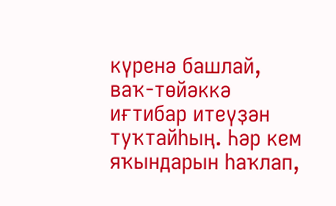күренә башлай, ваҡ-төйәккә иғтибар итеүҙән туҡтайһың. Һәр кем яҡындарын һаҡлап,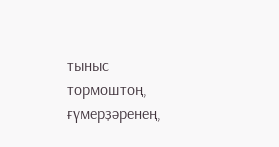тыныс тормоштоң, ғүмерҙәренең,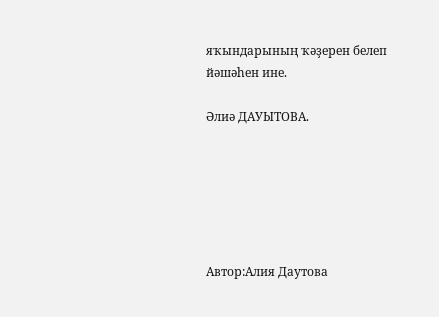яҡындарының ҡәҙерен белеп йәшәһен ине.

Әлиә ДАУЫТОВА.






Автор:Алия Даутова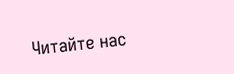Читайте нас